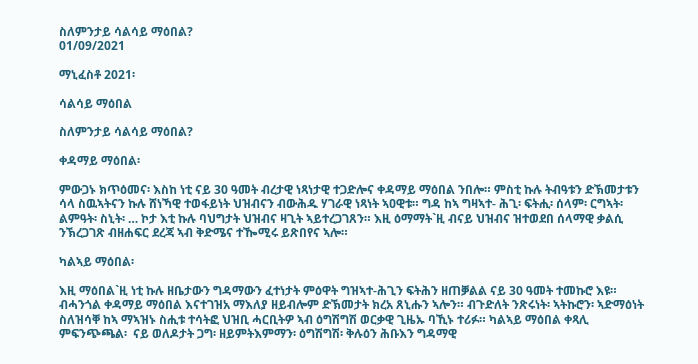ስለምንታይ ሳልሳይ ማዕበል?
01/09/2021

ማኒፈስቶ 2021፡

ሳልሳይ ማዕበል

ስለምንታይ ሳልሳይ ማዕበል?

ቀዳማይ ማዕበል፡

ምውጋኑ ክጥዕመና፡ እስከ ነቲ ናይ 30 ዓመት ብረታዊ ነጻነታዊ ተጋድሎና ቀዳማይ ማዕበል ንበሎ። ምስቲ ኩሉ ትብዓቱን ድኽመታቱን ሳላ ስዉኣትናን ኩሉ ሸነኻዊ ተወፋይነት ህዝብናን ብውሕዱ ሃገራዊ ነጻነት ኣዐዊቱ። ግዳ ከኣ ግዛኣተ- ሕጊ፡ ፍትሒ፡ ሰላም፡ ርግኣት፡ ልምዓት፡ ስኒት፡ … ኮታ እቲ ኩሉ ባህግታት ህዝብና ዛጊት ኣይተረጋገጸን። እዚ ዕማማት`ዚ ብናይ ህዝብና ዝተወደበ ሰላማዊ ቃልሲ ንኽረጋገጽ ብዘሐፍር ደረጃ ኣብ ቅድሜና ተዀሚሩ ይጽበየና ኣሎ።

ካልኣይ ማዕበል፡

እዚ ማዕበል`ዚ ነቲ ኩሉ ዘቤታውን ግዳማውን ፈተነታት ምዕዋት ግዝኣተ-ሕጊን ፍትሕን ዘጠቓልል ናይ 30 ዓመት ተመኩሮ እዩ። ብሓንጎል ቀዳማይ ማዕበል እናተገዝአ ማእለያ ዘይብሎም ድኽመታት ክረአ ጸኒሑን ኣሎን። ብጉድለት ንጽሩነት፡ ኣትኩሮን፡ ኣድማዕነት ስለዝሳቐ ከኣ ማኣዝኑ ስሒቱ ተሳትፎ ህዝቢ ሓርቢትዎ ኣብ ዕግሽግሽ ወርቃዊ ጊዜኡ ባኺኑ ተሪፉ። ካልኣይ ማዕበል ቀጻሊ ምፍንጭጫል፡  ናይ ወለዶታት ጋግ፡ ዘይምትእምማን፡ ዕግሽግሽ፡ ቅሉዕን ሕቡእን ግዳማዊ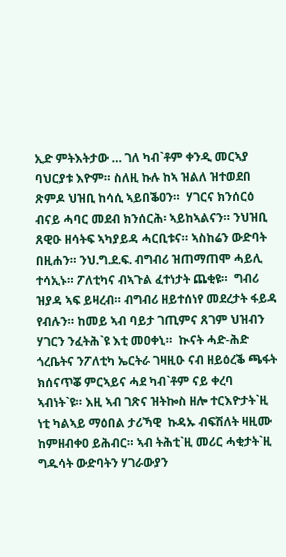ኢድ ምትእትታው … ገለ ካብ`ቶም ቀንዲ መርኣያ ባህርያቱ እዮም። ስለዚ ኩሉ ከኣ ዝልለ ዝተወደበ ጽምዶ ህዝቢ ከሳሲ ኣይበቕዐን።  ሃገርና ክንሰርዕ ብናይ ሓባር መደብ ክንሰርሕ፡ ኣይከኣልናን። ንህዝቢ ጸዊዑ ዘሳትፍ ኣካያይዳ ሓርቢቱና። ኣስከሬን ውድባት በዚሐን። ንህ.ግ.ደ.ፍ. ብግብሪ ዝጠማጠሞ ሓይሊ ተሳኢኑ። ፖለቲካና ብኣጉል ፈተነታት ጨቂዩ።  ግብሪ ዝያዳ ኣፍ ይዛረብ። ብግብሪ ዘይተሰነየ መደረታት ፋይዳ የብሉን። ከመይ ኣብ ባይታ ገጢምና ጸገም ህዝብን ሃገርን ንፈትሕ`ዩ እቲ መዐቀኒ።  ኲናት ሓድ-ሕድ ጎረቤትና ንፖለቲካ ኤርትራ ገዛዚዑ ናብ ዘይዕረቕ ጫፋት ክሰናጥቖ ምርኣይና ሓደ ካብ`ቶም ናይ ቀረባ ኣብነት`ዩ። እዚ ኣብ ገጽና ዝትኰስ ዘሎ ተርእዮታት`ዚ ነቲ ካልኣይ ማዕበል ታሪኻዊ  ኩዳኡ ብፍሽለት ዛዚሙ ከምዘብቀዐ ይሕብር። ኣብ ትሕቲ`ዚ መሪር ሓቂታት`ዚ ግዱሳት ውድባትን ሃገራውያን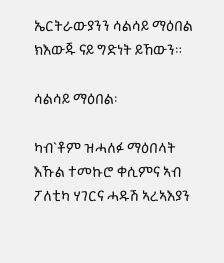ኤርትራውያንን ሳልሳይ ማዕበል ክእውጁ ናይ ግድነት ይኸውን።

ሳልሳይ ማዕበል፡

ካብ`ቶም ዝሓለፉ ማዕበላት እኹል ተመኩሮ ቀሲምና ኣብ ፖለቲካ ሃገርና ሓዱሽ ኣረኣእያን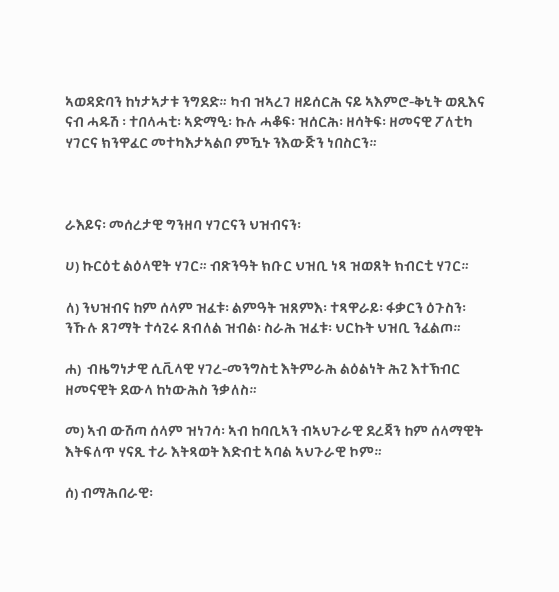ኣወዳድባን ከነታኣታቱ ንግደድ። ካብ ዝኣረገ ዘይሰርሕ ናይ ኣእምሮ-ቅኒት ወጺእና ናብ ሓዱሽ ፡ ተበላሓቲ፡ ኣድማዒ፡ ኩሉ ሓቆፍ፡ ዝሰርሕ፡ ዘሳትፍ፡ ዘመናዊ ፖለቲካ ሃገርና ክንዋፈር መተካእታኣልቦ ምዃኑ ንእውጅን ነበስርን።



ራእይና፡ መሰረታዊ ግንዘባ ሃገርናን ህዝብናን፡

ሀ) ኩርዕቲ ልዕላዊት ሃገር። ብጽንዓት ክቡር ህዝቢ ነጻ ዝወጸት ክብርቲ ሃገር።

ለ) ንህዝብና ከም ሰላም ዝፈቱ፡ ልምዓት ዝጸምእ፡ ተጻዋራይ፡ ፋቃርን ዕጉስን፡  ንኹሉ ጸገማት ተሳጊሩ ጸብለል ዝብል፡ ስራሕ ዝፈቱ፡ ህርኩት ህዝቢ ንፈልጦ።

ሐ)  ብዜግነታዊ ሲቪላዊ ሃገረ-መንግስቲ እትምራሕ ልዕልነት ሕጊ እተኽብር ዘመናዊት ደውላ ከነውሕስ ንቃለስ።

መ) ኣብ ውሽጣ ሰላም ዝነገሳ፡ ኣብ ከባቢኣን ብኣህጉራዊ ደረጃን ከም ሰላማዊት እትፍለጥ ሃናጺ ተራ እትጻወት እድብቲ ኣባል ኣህጉራዊ ኮም።

ሰ) ብማሕበራዊ፡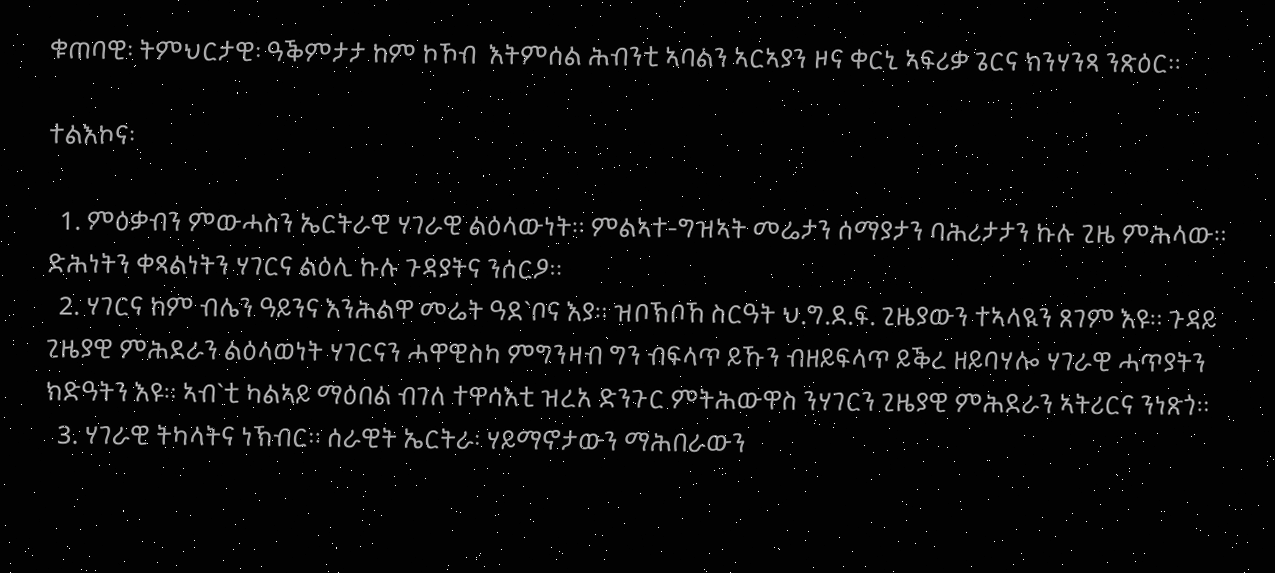ቁጠባዊ፡ ትምህርታዊ፡ ዓቕምታታ ከም ኮኾብ  እትምሰል ሕብንቲ ኣባልን ኣርኣያን ዞና ቀርኒ ኣፍሪቃ ጌርና ክንሃንጻ ንጽዕር።

ተልእኮና፡

  1. ምዕቃብን ምውሓስን ኤርትራዊ ሃገራዊ ልዕላውነት። ምልኣተ-ግዝኣት መሬታን ሰማያታን ባሕሪታታን ኩሉ ጊዜ ምሕላው። ድሕነትን ቀጻልነትን ሃገርና ልዕሊ ኩሉ ጉዳያትና ንሰርዖ።
  2. ሃገርና ከም ብሌን ዓይንና እንሕልዋ መሬት ዓደ`ቦና እያ። ዝቦኽቦኸ ስርዓት ህ.ግ.ደ.ፍ. ጊዜያውን ተኣላዪን ጸገም እዩ። ጉዳይ ጊዜያዊ ምሕደራን ልዕላወነት ሃገርናን ሓዋዊስካ ምግንዛብ ግን ብፍላጥ ይኹን ብዘይፍላጥ ይቕረ ዘይባሃሎ ሃገራዊ ሓጥያትን ክድዓትን እዩ። ኣብ`ቲ ካልኣይ ማዕበል ብገለ ተዋሳእቲ ዝረአ ድንጉር ምትሕውዋስ ንሃገርን ጊዜያዊ ምሕደራን ኣትሪርና ንነጽጎ።
  3. ሃገራዊ ትካላትና ነኽብር። ሰራዊት ኤርትራ፡ ሃይማኖታውን ማሕበራውን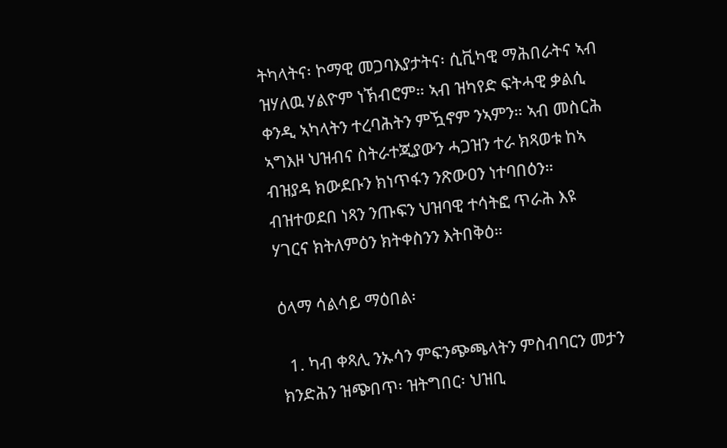ትካላትና፡ ኮማዊ መጋባእያታትና፡ ሲቪካዊ ማሕበራትና ኣብ ዝሃለዉ ሃልዮም ነኽብሮም። ኣብ ዝካየድ ፍትሓዊ ቃልሲ ቀንዲ ኣካላትን ተረባሕትን ምዃኖም ንኣምን። ኣብ መስርሕ ኣግእዞ ህዝብና ስትራተጂያውን ሓጋዝን ተራ ክጻወቱ ከኣ ብዝያዳ ክውደቡን ክነጥፋን ንጽውዐን ነተባበዕን። ብዝተወደበ ነጻን ንጡፍን ህዝባዊ ተሳትፎ ጥራሕ እዩ ሃገርና ክትለምዕን ክትቀስንን እትበቅዕ።

ዕላማ ሳልሳይ ማዕበል፡

  1. ካብ ቀጻሊ ንኡሳን ምፍንጭጫላትን ምስብባርን መታን ክንድሕን ዝጭበጥ፡ ዝትግበር፡ ህዝቢ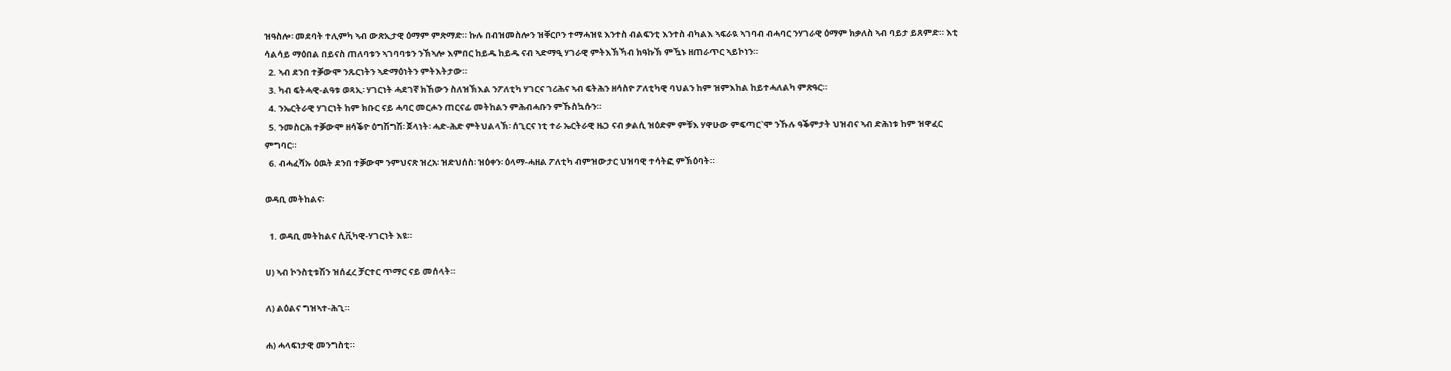ዝዓስሎ፡ መደባት ተሊምካ ኣብ ውጽኢታዊ ዕማም ምጽማድ። ኩሉ በብዝመስሎን ዝቐርቦን ተማሓዝዩ እንተስ ብልፍንቲ እንተስ ብካልእ ኣፍራዪ ኣገባብ ብሓባር ንሃገራዊ ዕማም ክቃለስ ኣብ ባይታ ይጸምድ። እቲ ሳልሳይ ማዕበል በይናስ ጠለባቱን ኣገባባቱን ንኽኣሎ እምበር ከይዱ ከይዱ ናብ ኣድማዒ ሃገራዊ ምትእኽኻብ ክዓኩኽ ምዃኑ ዘጠራጥር ኣይኮነን።
  2. ኣብ ደንበ ተቓውሞ ንጹርነትን ኣድማዕነትን ምትእትታው።
  3. ካብ ፍትሓዊ-ልዓቱ ወጻኢ፡ ሃገርነት ሓደገኛ ክኸውን ስለዝኽእል ንፖለቲካ ሃገርና ገሪሕና ኣብ ፍትሕን ዘሳስዮ ፖለቲካዊ ባህልን ከም ዝምእከል ከይተሓለልካ ምጽዓር።
  4. ንኤርትራዊ ሃገርነት ከም ክቡር ናይ ሓባር መርሖን ጠርናፊ መትከልን ምሕብሓቡን ምኹስኳሱን።
  5. ንመስርሕ ተቓውሞ ዘሳቕዮ ዕግሽግሽ፡ ጀላነት፡ ሓድ-ሕድ ምትህልላኽ፡ ሰጊርና ነቲ ተራ ኤርትራዊ ዜጋ ናብ ቃልሲ ዝዕድም ምቹእ ሃዋሁው ምፍጣር`ሞ ንኹሉ ዓቕምታት ህዝብና ኣብ ድሕነቱ ከም ዝዋፈር ምግባር።
  6. ብሓፈሻኡ ዕዉት ደንበ ተቓውሞ ንምህናጽ ዝረአ፡ ዝድህሰስ፡ ዝዕቀን፡ ዕላማ-ሓዘል ፖለቲካ ብምዝውታር ህዝባዊ ተሳትፎ ምኽዕባት።

ወዳቢ መትከልና፡

  1. ወዳቢ መትከልና ሲቪካዊ-ሃገርነት እዩ።

ሀ) ኣብ ኮንስቲቱሽን ዝሰፈረ ቻርተር ጥማር ናይ መሰላት።

ለ) ልዕልና ግዝኣተ-ሕጊ።

ሐ) ሓላፍነታዊ መንግስቲ።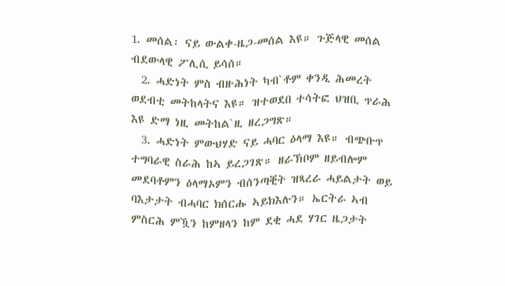1. መሰል፡ ናይ ውልቀ-ዜጋ-መሰል እዩ። ጉጅላዊ መሰል ብደውላዊ ፖሊሲ ይሳሰ።
  2. ሓድነት ምስ ብዙሕነት ካብ`ቶም ቀንዲ ሕመረት ወደብቲ መትከላትና እዩ። ዝተወደበ ተሳትፎ ህዝቢ ጥራሕ እዩ ድማ ነዚ መትከል`ዚ ዘረጋግጽ።
  3. ሓድነት ምውህሃድ ናይ ሓባር ዕላማ እዩ። ብጭቡጥ ተግባራዊ ስራሕ ከኣ ይረጋገጽ። ዘራኽቦም ዘይብሎም መደባቶምን ዕላማኦምን ብሰንጣቒት ዝጻረራ ሓይልታት ወይ ባእታታት ብሓባር ክሰርሑ ኣይክእሉን። ኤርትራ ኣብ ምስርሕ ምዃን ከምዘላን ከም ደቂ ሓደ ሃገር ዜጋታት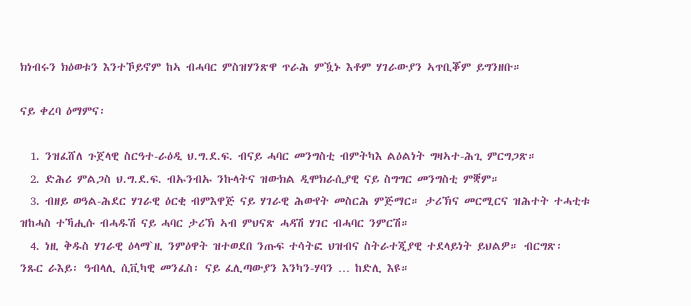ክነብሩን ክዕወቱን እንተኾይኖም ከኣ ብሓባር ምስዝሃንጽዋ ጥራሕ ምዃኑ እቶም ሃገራውያን ኣጥቢቖም ይግንዘቡ።

ናይ ቀረባ ዕማምና፡

  1. ንዝፈሸለ ጉጀላዊ ስርዓተ-ራዕዲ ህ.ግ.ደ.ፍ. ብናይ ሓባር መንግስቲ ብምትካእ ልዕልነት ግዛኣተ-ሕጊ ምርግጋጽ።
  2. ድሕሪ ምልጋስ ህ.ግ.ደ.ፍ. ብኡንብኡ ንኩላትና ዝውክል ዲሞክራሲያዊ ናይ ስግግር መንግስቲ ምቛም።
  3. ብዘይ ወዓል-ሕደር ሃገራዊ ዕርቂ ብምእዋጅ ናይ ሃገራዊ ሕውየት መስርሕ ምጅማር። ታሪኽና መርሚርና ዝሕተት ተሓቲቱ ዝከሓስ ተኻሒሱ ብሓዱሽ ናይ ሓባር ታሪኽ ኣብ ምህናጽ ሓዳሽ ሃገር ብሓባር ንምርሽ።
  4. ነዚ ቅዱስ ሃገራዊ ዕላማ`ዚ ንምዕዋት ዝተወደበ ንጡፍ ተሳትፎ ህዝብና ስትራተጂያዊ ተደላይነት ይህልዎ። ብርግጽ፡ ንጹር ራእይ፡ ዓብላሊ ሲቪካዊ መንፈስ፡ ናይ ፈሊጣውያን እንካን-ሃባን … ከድሊ እዩ።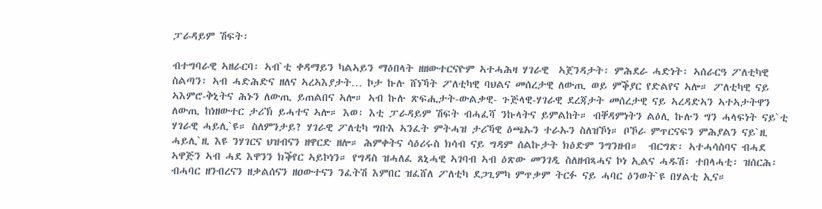ፓራዳይም ሽፍት፡

ብተግባራዊ ኣዘራርባ፡ ኣብ`ቲ ቀዳማይን ካልኣይን ማዕበላት ዘዘውተርናዮም ኣተሓሕዛ ሃገራዊ  ኣጀንዳታት፡ ምሕደራ ሓድነት፡ ኣሰራርዓ ፖለቲካዊ ስልጣን፡ ኣብ ሓድሕድና ዘለና ኣረኣእያታት… ኮታ ኩሉ ሸነኻት ፖለቲካዊ ባህልና መሰረታዊ ለውጢ ወይ ምቕያር የድልየና ኣሎ። ፖለቲካዊ ናይ ኣእምሮ-ቅኒትና ሕኑን ለውጢ ይጠልበና ኣሎ። ኣብ ኩሉ ጽፍሒታት-ውልቃዊ- ጉጅላዊ-ሃገራዊ ደረጃታት መሰረታዊ ናይ ኣረዳድኣን ኣተኣታትዋን ለውጢ ከነዘውተር ታሪኽ ይሓተና ኣሎ። እወ፡ እቲ ፓራዳይም ሽፍት ብሓፈሻ ንኩላትና ይምልከት። ብቐዳምነትን ልዕሊ ኩሉን ግን ሓላፍነት ናይ`ቲ ሃገራዊ ሓይሊ`ዩ። ስለምንታይ? ሃገራዊ ፖለቲካ ግቡእ ኣንፈት ምትሓዝ ታሪኻዊ ዕጫኡን ተራኡን ስለዝኾነ። ቦኾራ ምጥርናፍን ምሕያልን ናይ`ዚ ሓይሊ`ዚ እዩ ንሃገርና ህዝብናን ዘዋርድ ዘሎ። ሕምቀትና ሳዕሪሩስ ክሳብ ናይ ግዳም ሰልኩታት ክዕድም ንግንዘብ።  ብርግጽ፡ ኣተሓሳስባና ብሓደ ኣዋጅን ኣብ ሓደ እዋንን ክቕየር ኣይኮነን። የግዳስ ዝሓለፈ ጸኒሓዊ ኣገባብ ኣብ ዕጽው መንገዲ ስለዘብጻሓና ኮነ ኢልና ሓዱሽ፡ ተበላሓቲ፡ ዝሰርሕ፡ ብሓባር ዘንብረናን ዘቃልሰናን ዘዐውተናን ንፈትሽ እምበር ዝፈሸለ ፖለቲካ ደጋጊምካ ምጥቃም ትርፉ ናይ ሓባር ዕንወት`ዩ በሃልቲ ኢና።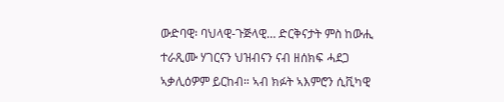ውድባዊ፡ ባህላዊ-ጉጅላዊ… ድርቅናታት ምስ ከውሒ ተራጺሙ ሃገርናን ህዝብናን ናብ ዘሰክፍ ሓደጋ ኣቃሊዕዎም ይርከብ። ኣብ ክፉት ኣእምሮን ሲቪካዊ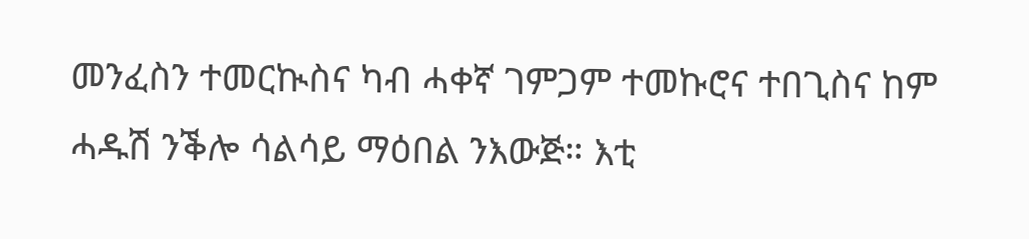መንፈስን ተመርኲስና ካብ ሓቀኛ ገምጋም ተመኩሮና ተበጊስና ከም ሓዱሽ ንቕሎ ሳልሳይ ማዕበል ንእውጅ። እቲ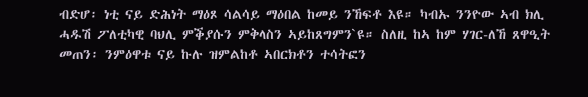ብድሆ፡ ነቲ ናይ ድሕነት ማዕጾ ሳልሳይ ማዕበል ከመይ ንኸፍቶ እዩ። ካብኡ ንንዮው ኣብ ክሊ ሓዱሽ ፖለቲካዊ ባህሊ ምቕያሱን ምቅላስን ኣይከጸግምን`ዩ። ስለዚ ከኣ ከም ሃገር-ለኸ ጸዋዒት መጠን፡ ንምዕዋቱ ናይ ኩሉ ዝምልከቶ ኣበርክቶን ተሳትፎን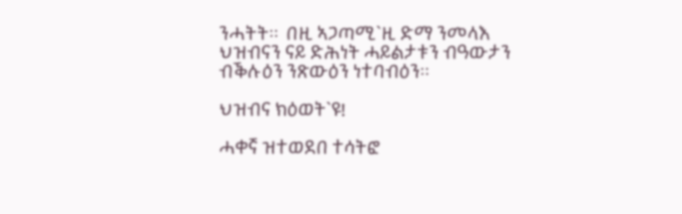ንሓትት።  በዚ ኣጋጣሚ`ዚ ድማ ንመላእ ህዝብናን ናይ ድሕነት ሓይልታቱን ብዓውታን ብቕሉዕን ንጽውዕን ነተባብዕን።

ህዝብና ክዕወት`ዩ!

ሓቀኛ ዝተወደበ ተሳትፎ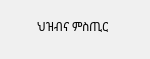ህዝብና ምስጢር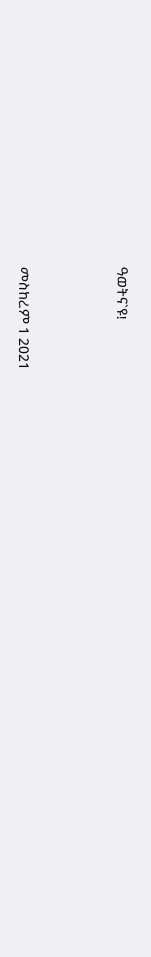ዓወትና`ዩ!



መስከረም 1 2021